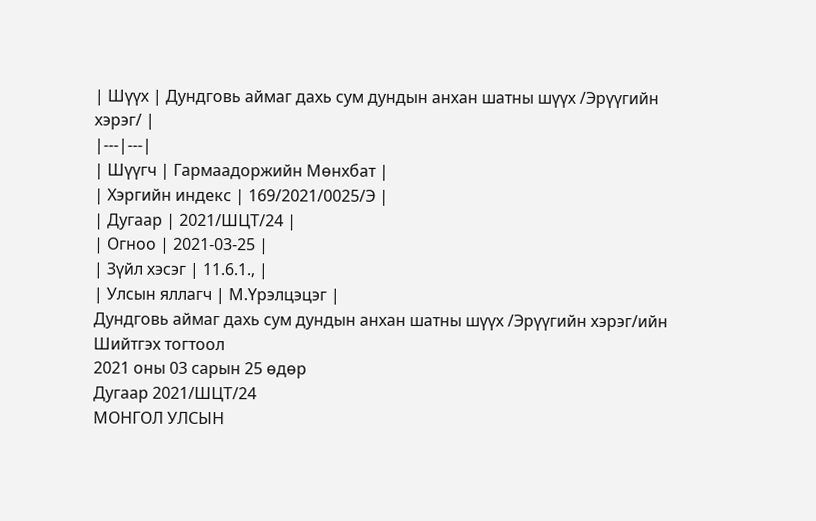| Шүүх | Дундговь аймаг дахь сум дундын анхан шатны шүүх /Эрүүгийн хэрэг/ |
|---|---|
| Шүүгч | Гармаадоржийн Мөнхбат |
| Хэргийн индекс | 169/2021/0025/Э |
| Дугаар | 2021/ШЦТ/24 |
| Огноо | 2021-03-25 |
| Зүйл хэсэг | 11.6.1., |
| Улсын яллагч | М.Үрэлцэцэг |
Дундговь аймаг дахь сум дундын анхан шатны шүүх /Эрүүгийн хэрэг/ийн Шийтгэх тогтоол
2021 оны 03 сарын 25 өдөр
Дугаар 2021/ШЦТ/24
МОНГОЛ УЛСЫН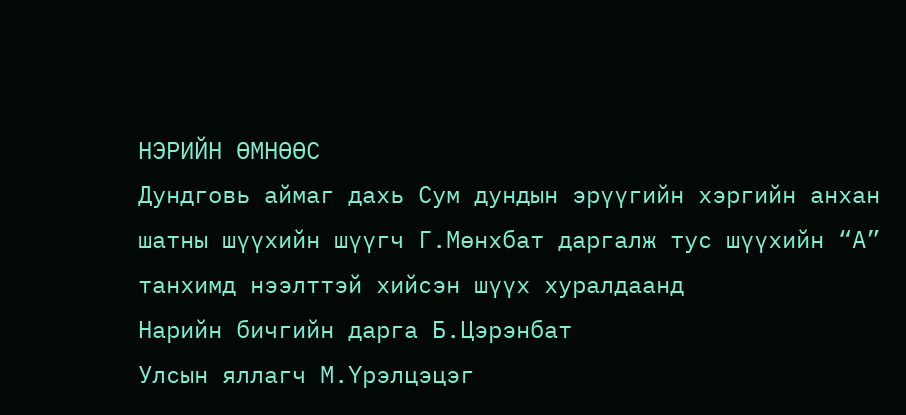НЭРИЙН ӨМНӨӨС
Дундговь аймаг дахь Сум дундын эрүүгийн хэргийн анхан шатны шүүхийн шүүгч Г.Мөнхбат даргалж тус шүүхийн “А” танхимд нээлттэй хийсэн шүүх хуралдаанд
Нарийн бичгийн дарга Б.Цэрэнбат
Улсын яллагч М.Үрэлцэцэг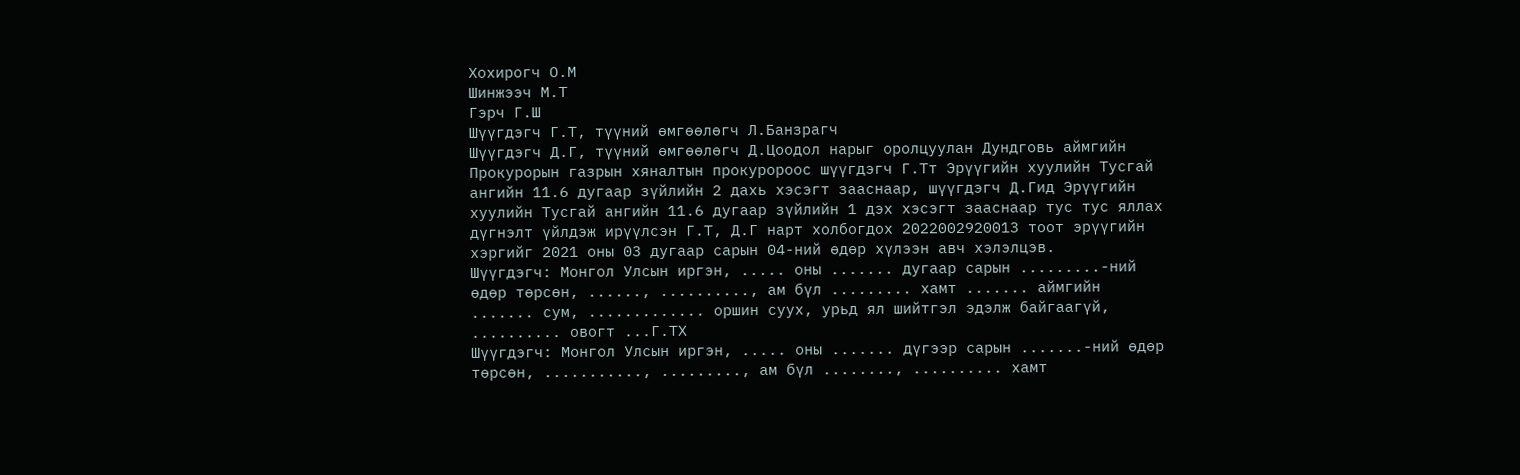Хохирогч О.М
Шинжээч М.Т
Гэрч Г.Ш
Шүүгдэгч Г.Т, түүний өмгөөлөгч Л.Банзрагч
Шүүгдэгч Д.Г, түүний өмгөөлөгч Д.Цоодол нарыг оролцуулан Дундговь аймгийн Прокурорын газрын хяналтын прокуророос шүүгдэгч Г.Тт Эрүүгийн хуулийн Тусгай ангийн 11.6 дугаар зүйлийн 2 дахь хэсэгт зааснаар, шүүгдэгч Д.Гид Эрүүгийн хуулийн Тусгай ангийн 11.6 дугаар зүйлийн 1 дэх хэсэгт зааснаар тус тус яллах дүгнэлт үйлдэж ирүүлсэн Г.Т, Д.Г нарт холбогдох 2022002920013 тоот эрүүгийн хэргийг 2021 оны 03 дугаар сарын 04-ний өдөр хүлээн авч хэлэлцэв.
Шүүгдэгч: Монгол Улсын иргэн, ..... оны ....... дугаар сарын .........-ний өдөр төрсөн, ......, .........., ам бүл ......... хамт ....... аймгийн ....... сум, ............. оршин суух, урьд ял шийтгэл эдэлж байгаагүй, .......... овогт ...Г.ТХ
Шүүгдэгч: Монгол Улсын иргэн, ..... оны ....... дүгээр сарын .......-ний өдөр төрсөн, ..........., ........., ам бүл ........, .......... хамт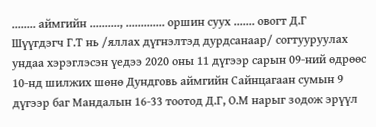........ аймгийн .........., ............. оршин суух ....... овогт Д.Г
Шүүгдэгч Г.Т нь /яллах дүгнэлтэд дурдсанаар/ согтууруулах ундаа хэрэглэсэн үедээ 2020 оны 11 дүгээр сарын 09-ний өдрөөс 10-нд шилжих шөнө Дундговь аймгийн Сайнцагаан сумын 9 дүгээр баг Мандалын 16-33 тоотод Д.Г, О.М нарыг зодож эрүүл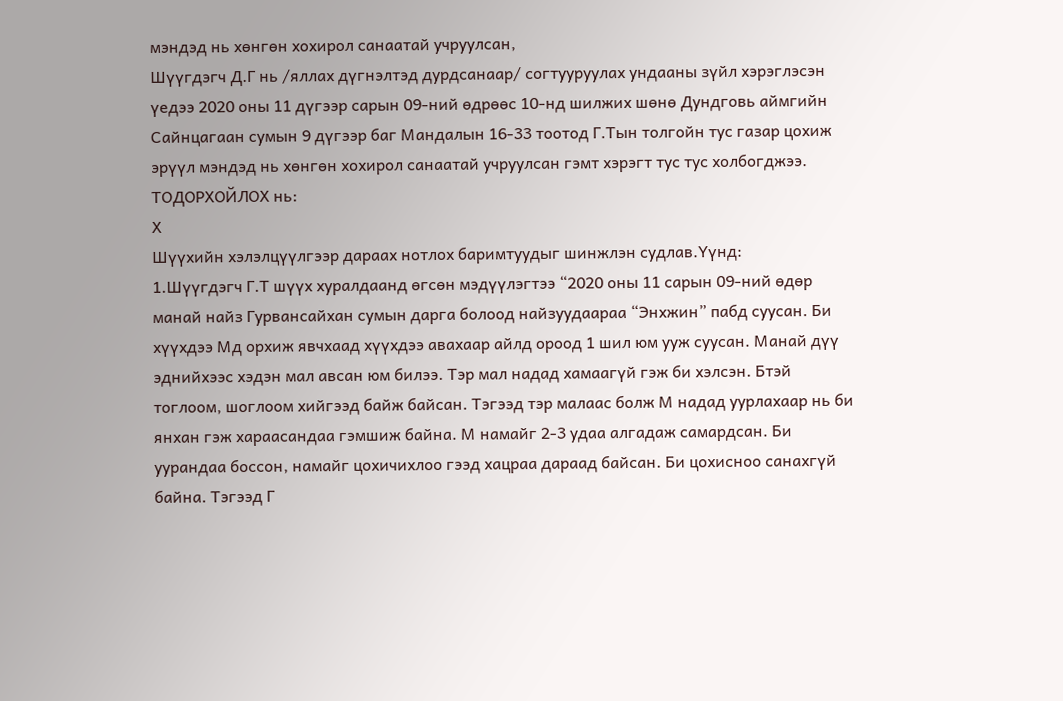мэндэд нь хөнгөн хохирол санаатай учруулсан,
Шүүгдэгч Д.Г нь /яллах дүгнэлтэд дурдсанаар/ согтууруулах ундааны зүйл хэрэглэсэн үедээ 2020 оны 11 дүгээр сарын 09-ний өдрөөс 10-нд шилжих шөнө Дундговь аймгийн Сайнцагаан сумын 9 дүгээр баг Мандалын 16-33 тоотод Г.Тын толгойн тус газар цохиж эрүүл мэндэд нь хөнгөн хохирол санаатай учруулсан гэмт хэрэгт тус тус холбогджээ.
ТОДОРХОЙЛОХ нь:
Х
Шүүхийн хэлэлцүүлгээр дараах нотлох баримтуудыг шинжлэн судлав.Үүнд:
1.Шүүгдэгч Г.Т шүүх хуралдаанд өгсөн мэдүүлэгтээ “2020 оны 11 сарын 09-ний өдөр манай найз Гурвансайхан сумын дарга болоод найзуудаараа “Энхжин” пабд суусан. Би хүүхдээ Мд орхиж явчхаад хүүхдээ авахаар айлд ороод 1 шил юм ууж суусан. Манай дүү эднийхээс хэдэн мал авсан юм билээ. Тэр мал надад хамаагүй гэж би хэлсэн. Бтэй тоглоом, шоглоом хийгээд байж байсан. Тэгээд тэр малаас болж М надад уурлахаар нь би янхан гэж хараасандаа гэмшиж байна. М намайг 2-3 удаа алгадаж самардсан. Би уурандаа боссон, намайг цохичихлоо гээд хацраа дараад байсан. Би цохисноо санахгүй байна. Тэгээд Г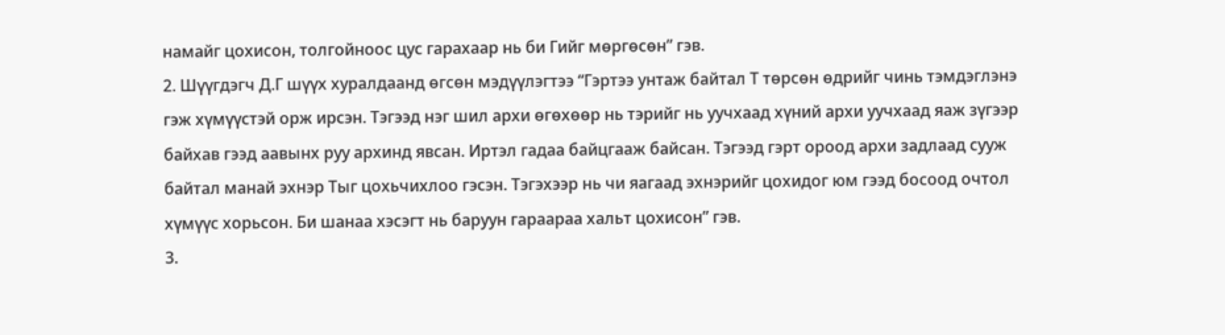намайг цохисон, толгойноос цус гарахаар нь би Гийг мөргөсөн” гэв.
2. Шүүгдэгч Д.Г шүүх хуралдаанд өгсөн мэдүүлэгтээ “Гэртээ унтаж байтал Т төрсөн өдрийг чинь тэмдэглэнэ гэж хүмүүстэй орж ирсэн. Тэгээд нэг шил архи өгөхөөр нь тэрийг нь уучхаад хүний архи уучхаад яаж зүгээр байхав гээд аавынх руу архинд явсан. Иртэл гадаа байцгааж байсан. Тэгээд гэрт ороод архи задлаад сууж байтал манай эхнэр Тыг цохьчихлоо гэсэн. Тэгэхээр нь чи яагаад эхнэрийг цохидог юм гээд босоод очтол хүмүүс хорьсон. Би шанаа хэсэгт нь баруун гараараа хальт цохисон” гэв.
3.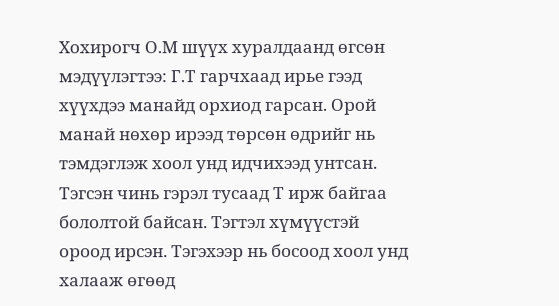Хохирогч О.М шүүх хуралдаанд өгсөн мэдүүлэгтээ: Г.Т гарчхаад ирье гээд хүүхдээ манайд орхиод гарсан. Орой манай нөхөр ирээд төрсөн өдрийг нь тэмдэглэж хоол унд идчихээд унтсан. Тэгсэн чинь гэрэл тусаад Т ирж байгаа бололтой байсан. Тэгтэл хүмүүстэй ороод ирсэн. Тэгэхээр нь босоод хоол унд халааж өгөөд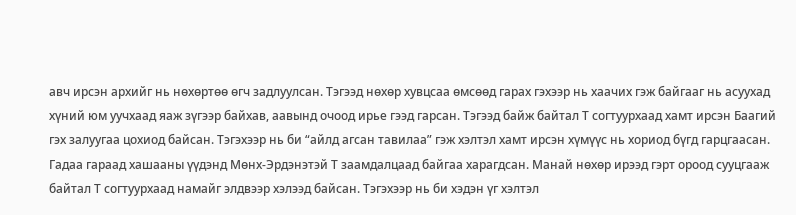авч ирсэн архийг нь нөхөртөө өгч задлуулсан. Тэгээд нөхөр хувцсаа өмсөөд гарах гэхээр нь хаачих гэж байгааг нь асуухад хүний юм уучхаад яаж зүгээр байхав, аавынд очоод ирье гээд гарсан. Тэгээд байж байтал Т согтуурхаад хамт ирсэн Баагий гэх залуугаа цохиод байсан. Тэгэхээр нь би “айлд агсан тавилаа” гэж хэлтэл хамт ирсэн хүмүүс нь хориод бүгд гарцгаасан. Гадаа гараад хашааны үүдэнд Мөнх-Эрдэнэтэй Т заамдалцаад байгаа харагдсан. Манай нөхөр ирээд гэрт ороод сууцгааж байтал Т согтуурхаад намайг элдвээр хэлээд байсан. Тэгэхээр нь би хэдэн үг хэлтэл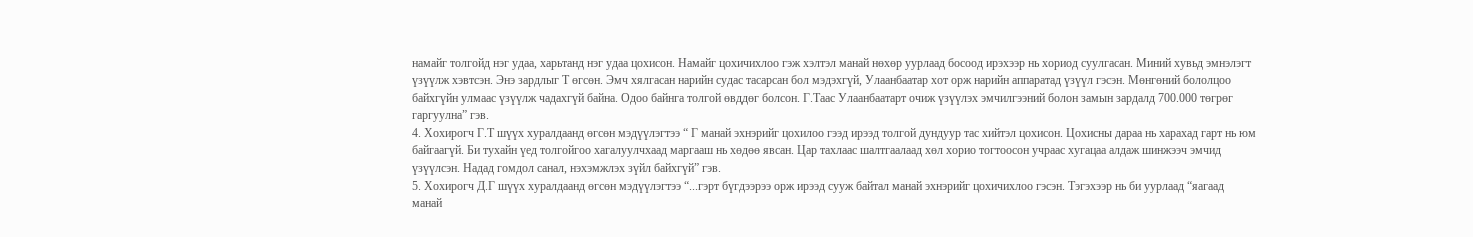намайг толгойд нэг удаа, харьтанд нэг удаа цохисон. Намайг цохичихлоо гэж хэлтэл манай нөхөр уурлаад босоод ирэхээр нь хориод суулгасан. Миний хувьд эмнэлэгт үзүүлж хэвтсэн. Энэ зардлыг Т өгсөн. Эмч хялгасан нарийн судас тасарсан бол мэдэхгүй, Улаанбаатар хот орж нарийн аппаратад үзүүл гэсэн. Мөнгөний бололцоо байхгүйн улмаас үзүүлж чадахгүй байна. Одоо байнга толгой өвддөг болсон. Г.Таас Улаанбаатарт очиж үзүүлэх эмчилгээний болон замын зардалд 700.000 төгрөг гаргуулна” гэв.
4. Хохирогч Г.Т шүүх хуралдаанд өгсөн мэдүүлэгтээ “ Г манай эхнэрийг цохилоо гээд ирээд толгой дундуур тас хийтэл цохисон. Цохисны дараа нь харахад гарт нь юм байгаагүй. Би тухайн үед толгойгоо хагалуулчхаад маргааш нь хөдөө явсан. Цар тахлаас шалтгаалаад хөл хорио тогтоосон учраас хугацаа алдаж шинжээч эмчид үзүүлсэн. Надад гомдол санал, нэхэмжлэх зүйл байхгүй” гэв.
5. Хохирогч Д.Г шүүх хуралдаанд өгсөн мэдүүлэгтээ “...гэрт бүгдээрээ орж ирээд сууж байтал манай эхнэрийг цохичихлоо гэсэн. Тэгэхээр нь би уурлаад “яагаад манай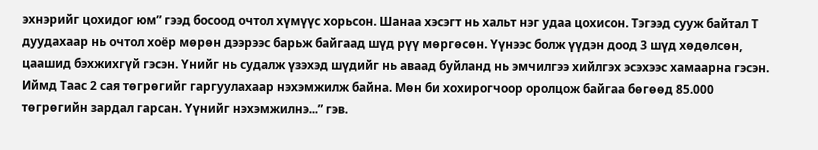эхнэрийг цохидог юм” гээд босоод очтол хүмүүс хорьсон. Шанаа хэсэгт нь хальт нэг удаа цохисон. Тэгээд сууж байтал Т дуудахаар нь очтол хоёр мөрөн дээрээс барьж байгаад шүд рүү мөргөсөн. Үүнээс болж үүдэн доод 3 шүд хөдөлсөн, цаашид бэхжихгүй гэсэн. Үнийг нь судалж үзэхэд шүдийг нь аваад буйланд нь эмчилгээ хийлгэх эсэхээс хамаарна гэсэн. Иймд Таас 2 сая төгрөгийг гаргуулахаар нэхэмжилж байна. Мөн би хохирогчоор оролцож байгаа бөгөөд 85.000 төгрөгийн зардал гарсан. Үүнийг нэхэмжилнэ...” гэв.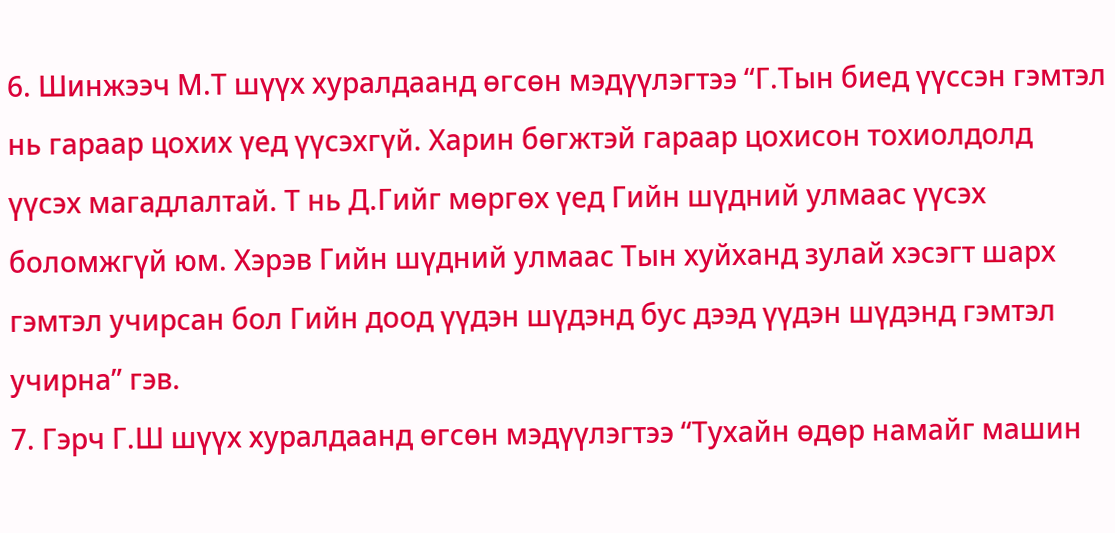6. Шинжээч М.Т шүүх хуралдаанд өгсөн мэдүүлэгтээ “Г.Тын биед үүссэн гэмтэл нь гараар цохих үед үүсэхгүй. Харин бөгжтэй гараар цохисон тохиолдолд үүсэх магадлалтай. Т нь Д.Гийг мөргөх үед Гийн шүдний улмаас үүсэх боломжгүй юм. Хэрэв Гийн шүдний улмаас Тын хуйханд зулай хэсэгт шарх гэмтэл учирсан бол Гийн доод үүдэн шүдэнд бус дээд үүдэн шүдэнд гэмтэл учирна” гэв.
7. Гэрч Г.Ш шүүх хуралдаанд өгсөн мэдүүлэгтээ “Тухайн өдөр намайг машин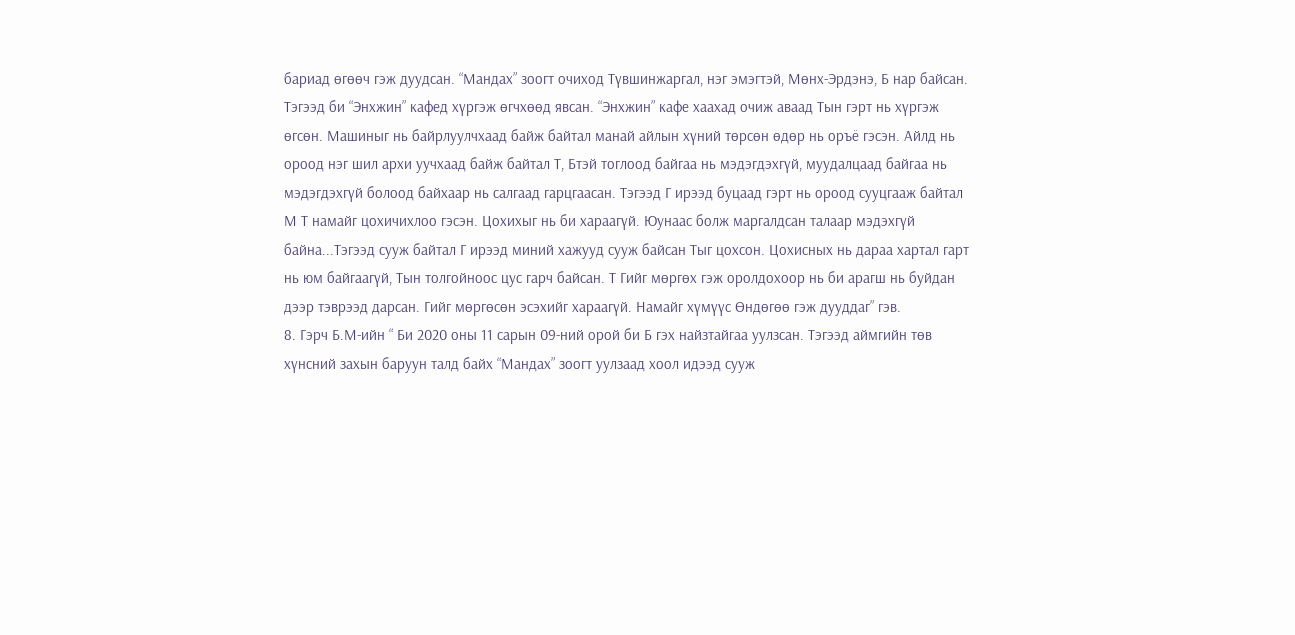бариад өгөөч гэж дуудсан. “Мандах” зоогт очиход Түвшинжаргал, нэг эмэгтэй, Мөнх-Эрдэнэ, Б нар байсан. Тэгээд би “Энхжин” кафед хүргэж өгчхөөд явсан. “Энхжин” кафе хаахад очиж аваад Тын гэрт нь хүргэж өгсөн. Машиныг нь байрлуулчхаад байж байтал манай айлын хүний төрсөн өдөр нь оръё гэсэн. Айлд нь ороод нэг шил архи уучхаад байж байтал Т, Бтэй тоглоод байгаа нь мэдэгдэхгүй, муудалцаад байгаа нь мэдэгдэхгүй болоод байхаар нь салгаад гарцгаасан. Тэгээд Г ирээд буцаад гэрт нь ороод сууцгааж байтал М Т намайг цохичихлоо гэсэн. Цохихыг нь би хараагүй. Юунаас болж маргалдсан талаар мэдэхгүй байна...Тэгээд сууж байтал Г ирээд миний хажууд сууж байсан Тыг цохсон. Цохисных нь дараа хартал гарт нь юм байгаагүй, Тын толгойноос цус гарч байсан. Т Гийг мөргөх гэж оролдохоор нь би арагш нь буйдан дээр тэврээд дарсан. Гийг мөргөсөн эсэхийг хараагүй. Намайг хүмүүс Өндөгөө гэж дууддаг” гэв.
8. Гэрч Б.М-ийн “ Би 2020 оны 11 сарын 09-ний орой би Б гэх найзтайгаа уулзсан. Тэгээд аймгийн төв хүнсний захын баруун талд байх “Мандах” зоогт уулзаад хоол идээд сууж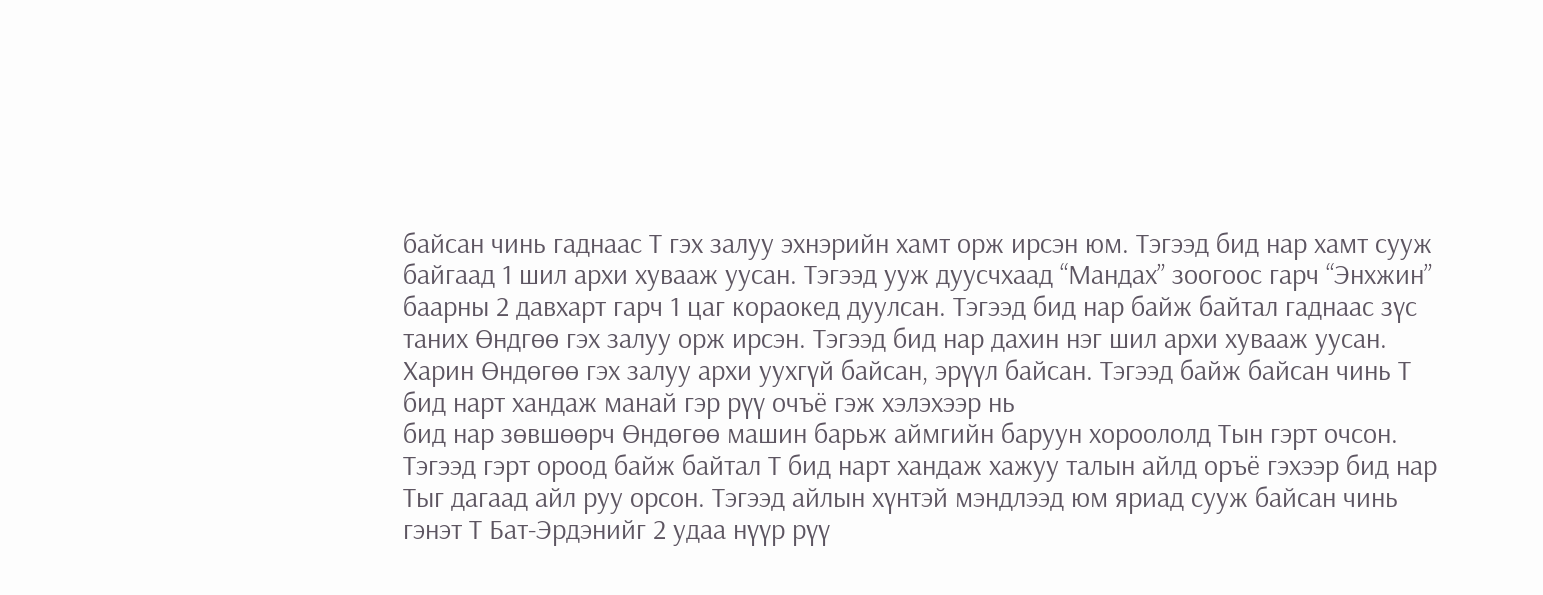байсан чинь гаднаас Т гэх залуу эхнэрийн хамт орж ирсэн юм. Тэгээд бид нар хамт сууж байгаад 1 шил архи хувааж уусан. Тэгээд ууж дуусчхаад “Мандах” зоогоос гарч “Энхжин” баарны 2 давхарт гарч 1 цаг кораокед дуулсан. Тэгээд бид нар байж байтал гаднаас зүс таних Өндгөө гэх залуу орж ирсэн. Тэгээд бид нар дахин нэг шил архи хувааж уусан. Харин Өндөгөө гэх залуу архи уухгүй байсан, эрүүл байсан. Тэгээд байж байсан чинь Т бид нарт хандаж манай гэр рүү очъё гэж хэлэхээр нь
бид нар зөвшөөрч Өндөгөө машин барьж аймгийн баруун хороололд Тын гэрт очсон. Тэгээд гэрт ороод байж байтал Т бид нарт хандаж хажуу талын айлд оръё гэхээр бид нар Тыг дагаад айл руу орсон. Тэгээд айлын хүнтэй мэндлээд юм яриад сууж байсан чинь гэнэт Т Бат-Эрдэнийг 2 удаа нүүр рүү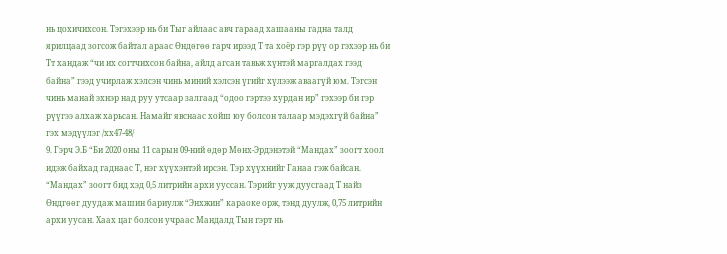нь цохичихсон. Тэгэхээр нь би Тыг айлаас авч гараад хашааны гадна талд ярилцаад зогсож байтал араас Өндөгөө гарч ирээд Т та хоёр гэр рүү ор гэхээр нь би Тт хандаж “чи их согтчихсон байна, айлд агсан тавьж хүнтэй маргалдах гээд байна” гээд учирлаж хэлсэн чинь миний хэлсэн үгийг хүлээж аваагүй юм. Тэгсэн чинь манай эхнэр над руу утсаар залгаад “одоо гэртээ хурдан ир” гэхээр би гэр рүүгээ алхаж харьсан. Намайг явснаас хойш юу болсон талаар мэдэхгүй байна” гэх мэдүүлэг /хх47-48/
9. Гэрч Э.Б “Би 2020 оны 11 сарын 09-ний өдөр Мөнх-Эрдэнэтэй “Мандах” зоогт хоол идэж байхад гаднаас Т, нэг хүүхэнтэй ирсэн. Тэр хүүхнийг Ганаа гэж байсан. “Мандах” зоогт бид хэд 0,5 литрийн архи ууссан. Тэрийг ууж дуусгаад Т найз Өндгөөг дуудаж машин бариулж “Энхжин” караоке орж, тэнд дуулж, 0,75 литрийн архи уусан. Хаах цаг болсон учраас Мандалд Тын гэрт нь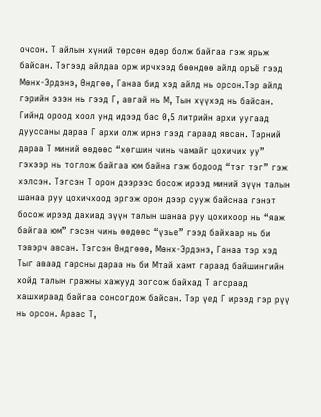очсон. Т айлын хүний төрсөн өдөр болж байгаа гэж ярьж байсан. Тэгээд айлдаа орж ирчхээд бөөндөө айлд оръё гээд Мөнх-Эрдэнэ, Өндгөө, Ганаа бид хэд айлд нь орсон.Тэр айлд гэрийн эзэн нь гээд Г, авгай нь М, Тын хүүхэд нь байсан. Гийнд ороод хоол унд идээд бас 0,5 литрийн архи уугаад дууссаны дараа Г архи олж ирнэ гээд гараад явсан. Тэрний дараа Т миний өөдөөс “хөгшин чинь чамайг цохичих уу” гэхээр нь тоглож байгаа юм байна гэж бодоод “тэг тэг” гэж хэлсэн. Тэгсэн Т орон дээрээс босож ирээд миний зүүн талын шанаа руу цохичхоод эргэж орон дээр сууж байснаа гэнэт босож ирээд дахиад зүүн талын шанаа руу цохихоор нь “яаж байгаа юм” гэсэн чинь өөдөөс “үзье” гээд байхаар нь би тэвэрч авсан. Тэгсэн Өндгөөө, Мөнх-Эрдэнэ, Ганаа тэр хэд Тыг аваад гарсны дараа нь би Мтай хамт гараад байшингийн хойд талын гражны хажууд зогсож байхад Т агсраад хашхираад байгаа сонсогдож байсан. Тэр үед Г ирээд гэр рүү нь орсон. Араас Т,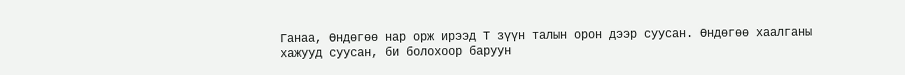Ганаа, Өндөгөө нар орж ирээд Т зүүн талын орон дээр суусан. Өндөгөө хаалганы хажууд суусан, би болохоор баруун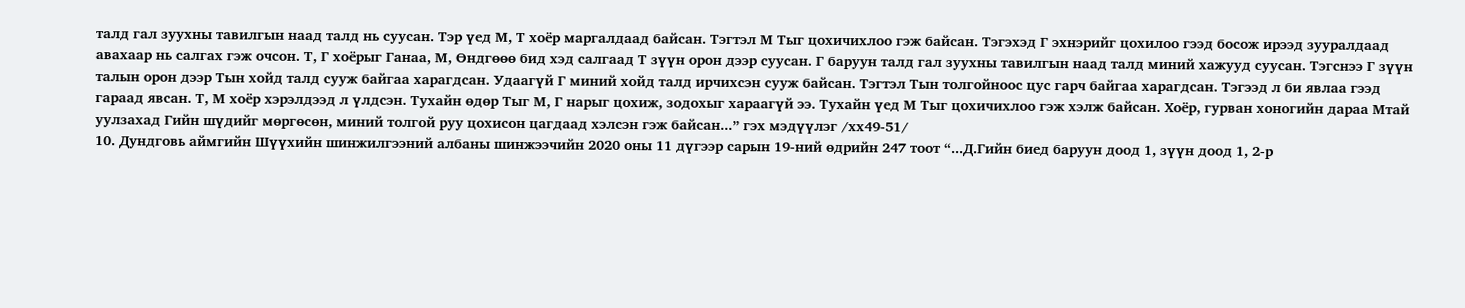талд гал зуухны тавилгын наад талд нь суусан. Тэр үед М, Т хоёр маргалдаад байсан. Тэгтэл М Тыг цохичихлоо гэж байсан. Тэгэхэд Г эхнэрийг цохилоо гээд босож ирээд зууралдаад авахаар нь салгах гэж очсон. Т, Г хоёрыг Ганаа, М, Өндгөөө бид хэд салгаад Т зүүн орон дээр суусан. Г баруун талд гал зуухны тавилгын наад талд миний хажууд суусан. Тэгснээ Г зүүн талын орон дээр Тын хойд талд сууж байгаа харагдсан. Удаагүй Г миний хойд талд ирчихсэн сууж байсан. Тэгтэл Тын толгойноос цус гарч байгаа харагдсан. Тэгээд л би явлаа гээд гараад явсан. Т, М хоёр хэрэлдээд л үлдсэн. Тухайн өдөр Тыг М, Г нарыг цохиж, зодохыг хараагүй ээ. Тухайн үед М Тыг цохичихлоо гэж хэлж байсан. Хоёр, гурван хоногийн дараа Мтай уулзахад Гийн шүдийг мөргөсөн, миний толгой руу цохисон цагдаад хэлсэн гэж байсан...” гэх мэдүүлэг /хх49-51/
10. Дундговь аймгийн Шүүхийн шинжилгээний албаны шинжээчийн 2020 оны 11 дүгээр сарын 19-ний өдрийн 247 тоот “...Д.Гийн биед баруун доод 1, зүүн доод 1, 2-р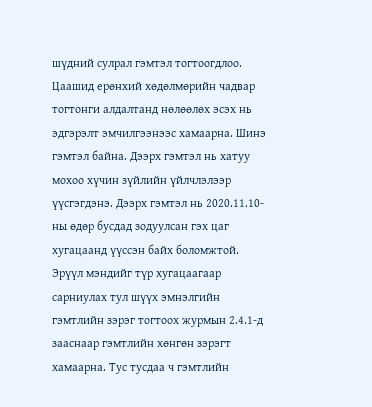шүдний сулрал гэмтэл тогтоогдлоо. Цаашид ерөнхий хөдөлмөрийн чадвар тогтонги алдалтанд нөлөөлөх эсэх нь эдгэрэлт эмчилгээнээс хамаарна. Шинэ гэмтэл байна. Дээрх гэмтэл нь хатуу мохоо хүчин зүйлийн үйлчлэлээр үүсгэгдэнэ. Дээрх гэмтэл нь 2020.11.10-ны өдөр бусдад зодуулсан гэх цаг хугацаанд үүссэн байх боломжтой. Эрүүл мэндийг түр хугацаагаар сарниулах тул шүүх эмнэлгийн гэмтлийн зэрэг тогтоох журмын 2.4.1-д зааснаар гэмтлийн хөнгөн зэрэгт хамаарна. Тус тусдаа ч гэмтлийн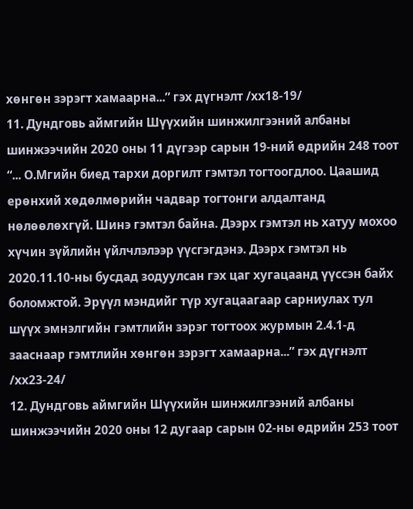хөнгөн зэрэгт хамаарна...” гэх дүгнэлт /хх18-19/
11. Дундговь аймгийн Шүүхийн шинжилгээний албаны шинжээчийн 2020 оны 11 дүгээр сарын 19-ний өдрийн 248 тоот “... О.Мгийн биед тархи доргилт гэмтэл тогтоогдлоо. Цаашид ерөнхий хөдөлмөрийн чадвар тогтонги алдалтанд нөлөөлөхгүй. Шинэ гэмтэл байна. Дээрх гэмтэл нь хатуу мохоо хүчин зүйлийн үйлчлэлээр үүсгэгдэнэ. Дээрх гэмтэл нь 2020.11.10-ны бусдад зодуулсан гэх цаг хугацаанд үүссэн байх боломжтой. Эрүүл мэндийг түр хугацаагаар сарниулах тул шүүх эмнэлгийн гэмтлийн зэрэг тогтоох журмын 2.4.1-д зааснаар гэмтлийн хөнгөн зэрэгт хамаарна...” гэх дүгнэлт /хх23-24/
12. Дундговь аймгийн Шүүхийн шинжилгээний албаны шинжээчийн 2020 оны 12 дугаар сарын 02-ны өдрийн 253 тоот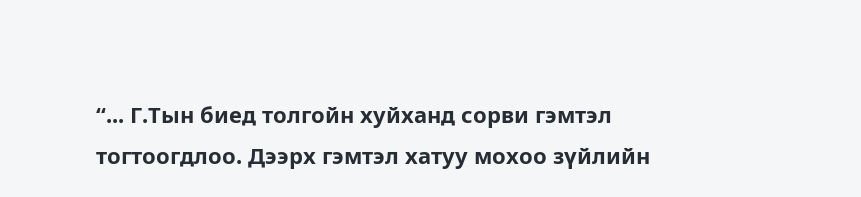“... Г.Тын биед толгойн хуйханд сорви гэмтэл тогтоогдлоо. Дээрх гэмтэл хатуу мохоо зүйлийн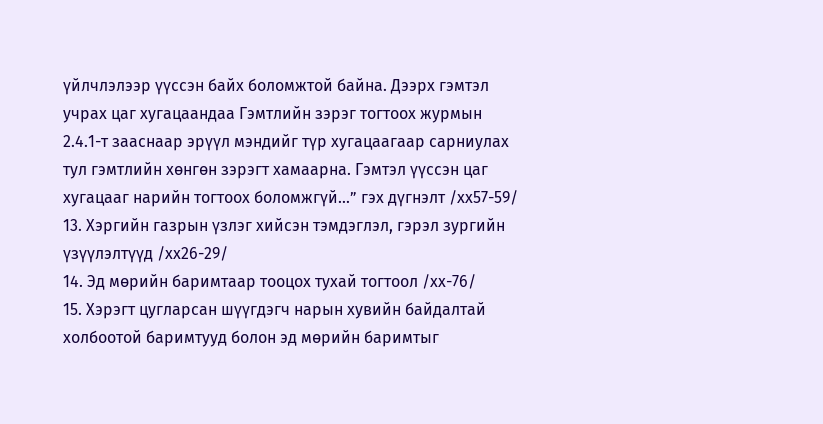үйлчлэлээр үүссэн байх боломжтой байна. Дээрх гэмтэл учрах цаг хугацаандаа Гэмтлийн зэрэг тогтоох журмын 2.4.1-т зааснаар эрүүл мэндийг түр хугацаагаар сарниулах тул гэмтлийн хөнгөн зэрэгт хамаарна. Гэмтэл үүссэн цаг хугацааг нарийн тогтоох боломжгүй...” гэх дүгнэлт /хх57-59/
13. Хэргийн газрын үзлэг хийсэн тэмдэглэл, гэрэл зургийн үзүүлэлтүүд /хх26-29/
14. Эд мөрийн баримтаар тооцох тухай тогтоол /хх-76/
15. Хэрэгт цугларсан шүүгдэгч нарын хувийн байдалтай холбоотой баримтууд болон эд мөрийн баримтыг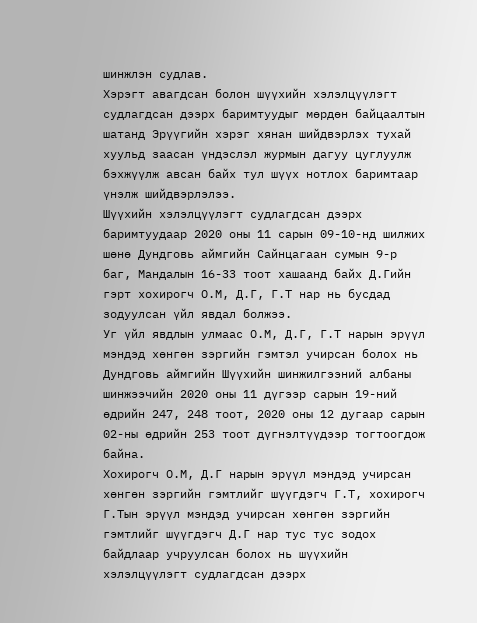шинжлэн судлав.
Хэрэгт авагдсан болон шүүхийн хэлэлцүүлэгт судлагдсан дээрх баримтуудыг мөрдөн байцаалтын шатанд Эрүүгийн хэрэг хянан шийдвэрлэх тухай хуульд заасан үндэслэл журмын дагуу цуглуулж бэхжүүлж авсан байх тул шүүх нотлох баримтаар үнэлж шийдвэрлэлээ.
Шүүхийн хэлэлцүүлэгт судлагдсан дээрх баримтуудаар 2020 оны 11 сарын 09-10-нд шилжих шөнө Дундговь аймгийн Сайнцагаан сумын 9-р баг, Мандалын 16-33 тоот хашаанд байх Д.Гийн гэрт хохирогч О.М, Д.Г, Г.Т нар нь бусдад зодуулсан үйл явдал болжээ.
Уг үйл явдлын улмаас О.М, Д.Г, Г.Т нарын эрүүл мэндэд хөнгөн зэргийн гэмтэл учирсан болох нь Дундговь аймгийн Шүүхийн шинжилгээний албаны шинжээчийн 2020 оны 11 дүгээр сарын 19-ний өдрийн 247, 248 тоот, 2020 оны 12 дугаар сарын 02-ны өдрийн 253 тоот дүгнэлтүүдээр тогтоогдож байна.
Хохирогч О.М, Д.Г нарын эрүүл мэндэд учирсан хөнгөн зэргийн гэмтлийг шүүгдэгч Г.Т, хохирогч Г.Тын эрүүл мэндэд учирсан хөнгөн зэргийн гэмтлийг шүүгдэгч Д.Г нар тус тус зодох байдлаар учруулсан болох нь шүүхийн хэлэлцүүлэгт судлагдсан дээрх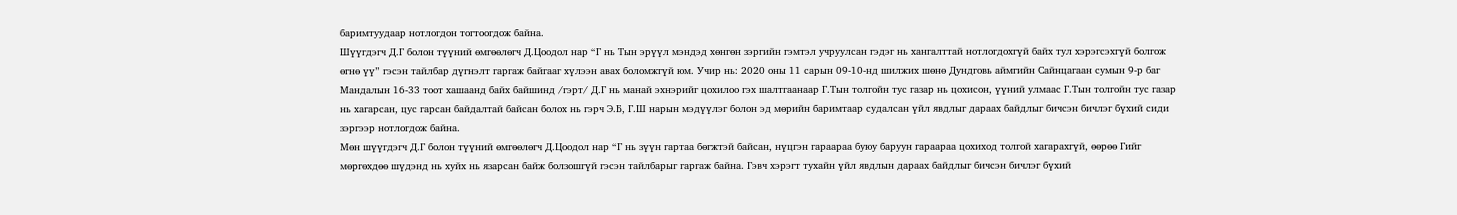баримтуудаар нотлогдон тогтоогдож байна.
Шүүгдэгч Д.Г болон түүний өмгөөлөгч Д.Цоодол нар “Г нь Тын эрүүл мэндэд хөнгөн зэргийн гэмтэл учруулсан гэдэг нь хангалттай нотлогдохгүй байх тул хэрэгсэхгүй болгож өгнө үү” гэсэн тайлбар дүгнэлт гаргаж байгааг хүлээн авах боломжгүй юм. Учир нь: 2020 оны 11 сарын 09-10-нд шилжих шөнө Дундговь аймгийн Сайнцагаан сумын 9-р баг Мандалын 16-33 тоот хашаанд байх байшинд /гэрт/ Д.Г нь манай эхнэрийг цохилоо гэх шалтгаанаар Г.Тын толгойн тус газар нь цохисон, үүний улмаас Г.Тын толгойн тус газар нь хагарсан, цус гарсан байдалтай байсан болох нь гэрч Э.Б, Г.Ш нарын мэдүүлэг болон эд мөрийн баримтаар судалсан үйл явдлыг дараах байдлыг бичсэн бичлэг бүхий сиди зэргээр нотлогдож байна.
Мөн шүүгдэгч Д.Г болон түүний өмгөөлөгч Д.Цоодол нар “Г нь зүүн гартаа бөгжтэй байсан, нүцгэн гараараа буюу баруун гараараа цохиход толгой хагарахгүй, өөрөө Гийг мөргөхдөө шүдэнд нь хуйх нь язарсан байж болзошгүй гэсэн тайлбарыг гаргаж байна. Гэвч хэрэгт тухайн үйл явдлын дараах байдлыг бичсэн бичлэг бүхий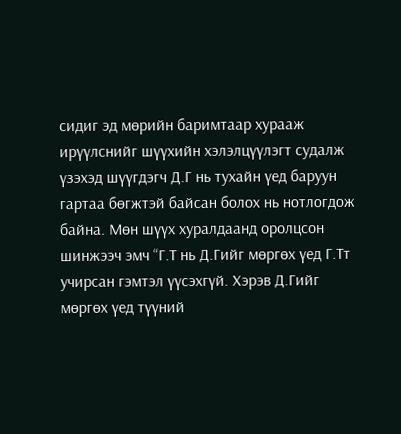сидиг эд мөрийн баримтаар хурааж ирүүлснийг шүүхийн хэлэлцүүлэгт судалж үзэхэд шүүгдэгч Д.Г нь тухайн үед баруун гартаа бөгжтэй байсан болох нь нотлогдож байна. Мөн шүүх хуралдаанд оролцсон шинжээч эмч “Г.Т нь Д.Гийг мөргөх үед Г.Тт учирсан гэмтэл үүсэхгүй. Хэрэв Д.Гийг мөргөх үед түүний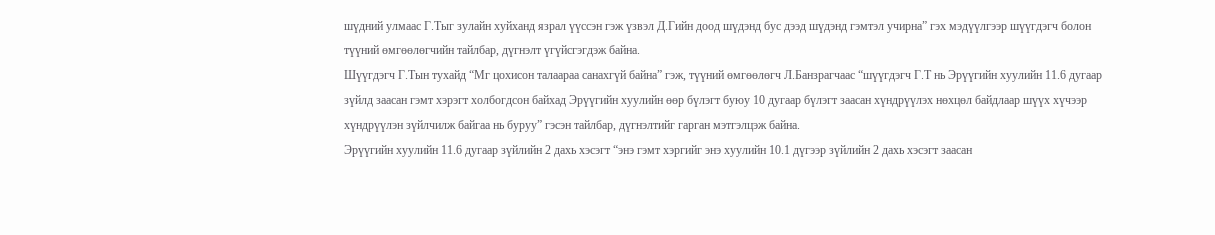шүдний улмаас Г.Тыг зулайн хуйханд язрал үүссэн гэж үзвэл Д.Гийн доод шүдэнд бус дээд шүдэнд гэмтэл учирна” гэх мэдүүлгээр шүүгдэгч болон түүний өмгөөлөгчийн тайлбар, дүгнэлт үгүйсгэгдэж байна.
Шүүгдэгч Г.Тын тухайд “Мг цохисон талаараа санахгүй байна” гэж, түүний өмгөөлөгч Л.Банзрагчаас “шүүгдэгч Г.Т нь Эрүүгийн хуулийн 11.6 дугаар зүйлд заасан гэмт хэрэгт холбогдсон байхад Эрүүгийн хуулийн өөр бүлэгт буюу 10 дугаар бүлэгт заасан хүндрүүлэх нөхцөл байдлаар шүүх хүчээр хүндрүүлэн зүйлчилж байгаа нь буруу” гэсэн тайлбар, дүгнэлтийг гарган мэтгэлцэж байна.
Эрүүгийн хуулийн 11.6 дугаар зүйлийн 2 дахь хэсэгт “энэ гэмт хэргийг энэ хуулийн 10.1 дүгээр зүйлийн 2 дахь хэсэгт заасан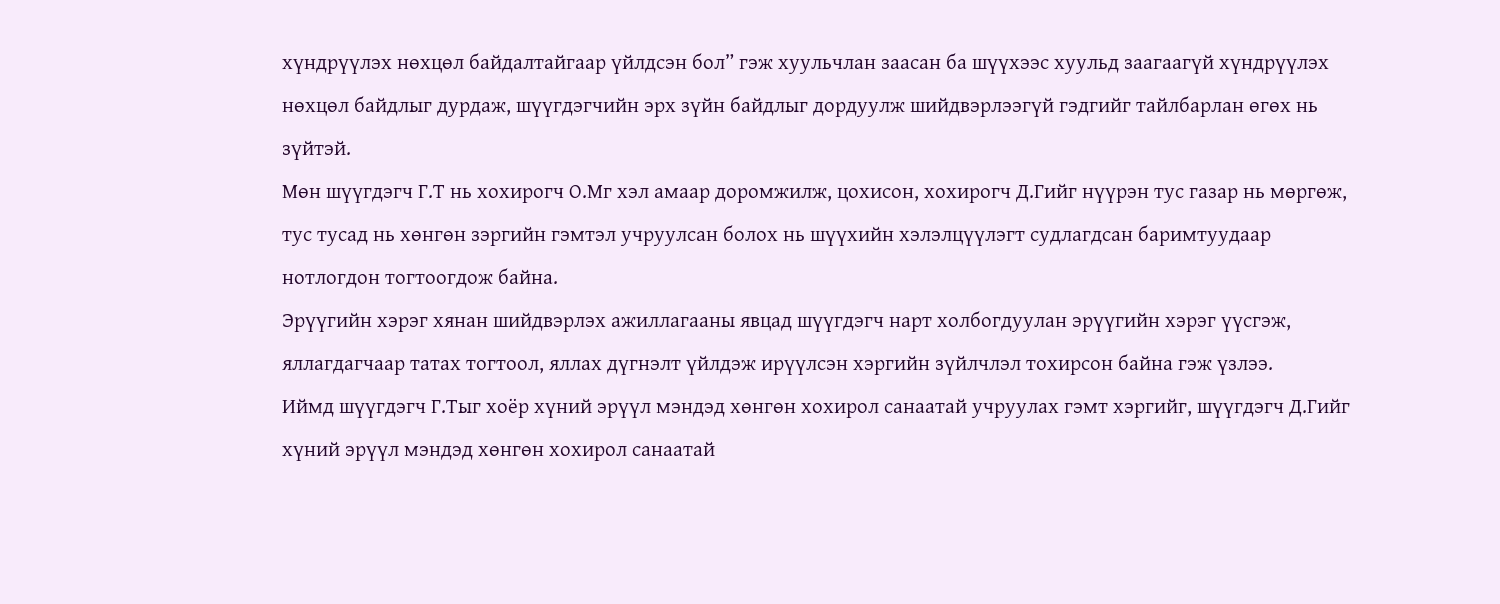хүндрүүлэх нөхцөл байдалтайгаар үйлдсэн бол” гэж хуульчлан заасан ба шүүхээс хуульд заагаагүй хүндрүүлэх нөхцөл байдлыг дурдаж, шүүгдэгчийн эрх зүйн байдлыг дордуулж шийдвэрлээгүй гэдгийг тайлбарлан өгөх нь зүйтэй.
Мөн шүүгдэгч Г.Т нь хохирогч О.Мг хэл амаар доромжилж, цохисон, хохирогч Д.Гийг нүүрэн тус газар нь мөргөж, тус тусад нь хөнгөн зэргийн гэмтэл учруулсан болох нь шүүхийн хэлэлцүүлэгт судлагдсан баримтуудаар нотлогдон тогтоогдож байна.
Эрүүгийн хэрэг хянан шийдвэрлэх ажиллагааны явцад шүүгдэгч нарт холбогдуулан эрүүгийн хэрэг үүсгэж, яллагдагчаар татах тогтоол, яллах дүгнэлт үйлдэж ирүүлсэн хэргийн зүйлчлэл тохирсон байна гэж үзлээ.
Иймд шүүгдэгч Г.Тыг хоёр хүний эрүүл мэндэд хөнгөн хохирол санаатай учруулах гэмт хэргийг, шүүгдэгч Д.Гийг хүний эрүүл мэндэд хөнгөн хохирол санаатай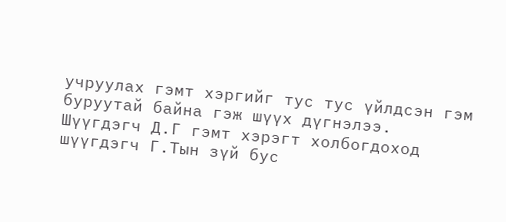учруулах гэмт хэргийг тус тус үйлдсэн гэм буруутай байна гэж шүүх дүгнэлээ.
Шүүгдэгч Д.Г гэмт хэрэгт холбогдоход шүүгдэгч Г.Тын зүй бус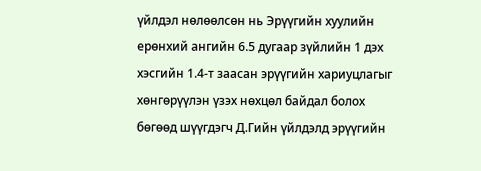үйлдэл нөлөөлсөн нь Эрүүгийн хуулийн ерөнхий ангийн 6.5 дугаар зүйлийн 1 дэх хэсгийн 1.4-т заасан эрүүгийн хариуцлагыг хөнгөрүүлэн үзэх нөхцөл байдал болох бөгөөд шүүгдэгч Д.Гийн үйлдэлд эрүүгийн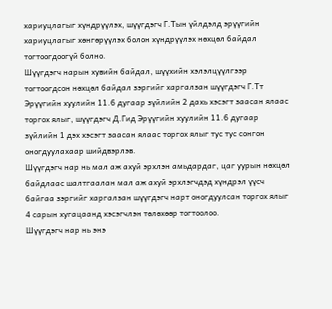хариуцлагыг хүндрүүлэх, шүүгдэгч Г.Тын үйлдэлд эрүүгийн хариуцлагыг хөнгөрүүлэх болон хүндрүүлэх нөхцөл байдал тогтоогдоогүй болно.
Шүүгдэгч нарын хувийн байдал, шүүхийн хэлэлцүүлгээр тогтоогдсон нөхцөл байдал зэргийг харгалзан шүүгдэгч Г.Тт Эрүүгийн хуулийн 11.6 дугаар зүйлийн 2 дахь хэсэгт заасан ялаас торгох ялыг, шүүгдэгч Д.Гид Эрүүгийн хуулийн 11.6 дугаар зүйлийн 1 дэх хэсэгт заасан ялаас торгох ялыг тус тус сонгон оногдуулахаар шийдвэрлэв.
Шүүгдэгч нар нь мал аж ахуй эрхлэн амьдардаг, цаг уурын нөхцөл байдлаас шалтгаалан мал аж ахуй эрхлэгчдэд хүндрэл үүсч байгаа зэргийг харгалзан шүүгдэгч нарт оногдуулсан торгох ялыг 4 сарын хугацаанд хэсэгчлэн төлөхөөр тогтоолоо.
Шүүгдэгч нар нь энэ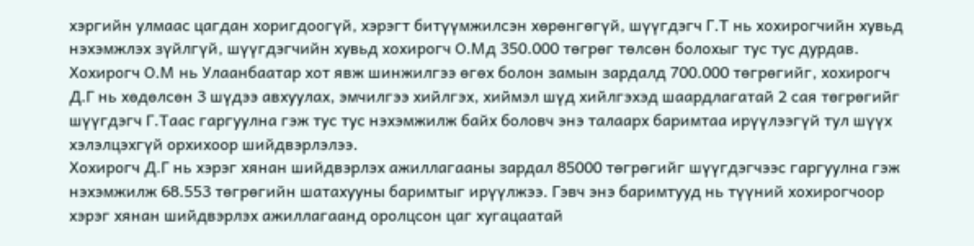хэргийн улмаас цагдан хоригдоогүй, хэрэгт битүүмжилсэн хөрөнгөгүй, шүүгдэгч Г.Т нь хохирогчийн хувьд нэхэмжлэх зүйлгүй, шүүгдэгчийн хувьд хохирогч О.Мд 350.000 төгрөг төлсөн болохыг тус тус дурдав.
Хохирогч О.М нь Улаанбаатар хот явж шинжилгээ өгөх болон замын зардалд 700.000 төгрөгийг, хохирогч Д.Г нь хөдөлсөн 3 шүдээ авхуулах, эмчилгээ хийлгэх, хиймэл шүд хийлгэхэд шаардлагатай 2 сая төгрөгийг шүүгдэгч Г.Таас гаргуулна гэж тус тус нэхэмжилж байх боловч энэ талаарх баримтаа ирүүлээгүй тул шүүх хэлэлцэхгүй орхихоор шийдвэрлэлээ.
Хохирогч Д.Г нь хэрэг хянан шийдвэрлэх ажиллагааны зардал 85000 төгрөгийг шүүгдэгчээс гаргуулна гэж нэхэмжилж 68.553 төгрөгийн шатахууны баримтыг ирүүлжээ. Гэвч энэ баримтууд нь түүний хохирогчоор хэрэг хянан шийдвэрлэх ажиллагаанд оролцсон цаг хугацаатай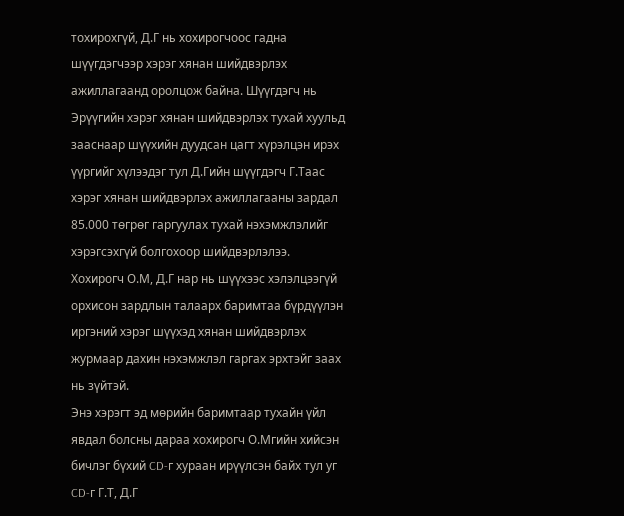тохирохгүй, Д.Г нь хохирогчоос гадна шүүгдэгчээр хэрэг хянан шийдвэрлэх ажиллагаанд оролцож байна. Шүүгдэгч нь Эрүүгийн хэрэг хянан шийдвэрлэх тухай хуульд зааснаар шүүхийн дуудсан цагт хүрэлцэн ирэх үүргийг хүлээдэг тул Д.Гийн шүүгдэгч Г.Таас хэрэг хянан шийдвэрлэх ажиллагааны зардал 85.000 төгрөг гаргуулах тухай нэхэмжлэлийг хэрэгсэхгүй болгохоор шийдвэрлэлээ.
Хохирогч О.М, Д.Г нар нь шүүхээс хэлэлцээгүй орхисон зардлын талаарх баримтаа бүрдүүлэн иргэний хэрэг шүүхэд хянан шийдвэрлэх журмаар дахин нэхэмжлэл гаргах эрхтэйг заах нь зүйтэй.
Энэ хэрэгт эд мөрийн баримтаар тухайн үйл явдал болсны дараа хохирогч О.Мгийн хийсэн бичлэг бүхий CD-г хураан ирүүлсэн байх тул уг CD-г Г.Т, Д.Г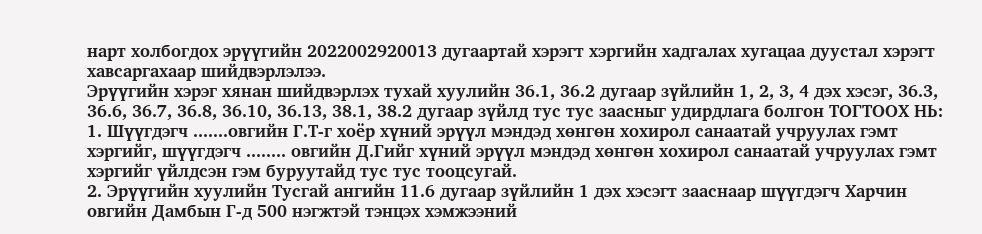нарт холбогдох эрүүгийн 2022002920013 дугаартай хэрэгт хэргийн хадгалах хугацаа дуустал хэрэгт хавсаргахаар шийдвэрлэлээ.
Эрүүгийн хэрэг хянан шийдвэрлэх тухай хуулийн 36.1, 36.2 дугаар зүйлийн 1, 2, 3, 4 дэх хэсэг, 36.3, 36.6, 36.7, 36.8, 36.10, 36.13, 38.1, 38.2 дугаар зүйлд тус тус заасныг удирдлага болгон ТОГТООХ НЬ:
1. Шүүгдэгч .......овгийн Г.Т-г хоёр хүний эрүүл мэндэд хөнгөн хохирол санаатай учруулах гэмт хэргийг, шүүгдэгч ........ овгийн Д.Гийг хүний эрүүл мэндэд хөнгөн хохирол санаатай учруулах гэмт хэргийг үйлдсэн гэм буруутайд тус тус тооцсугай.
2. Эрүүгийн хуулийн Тусгай ангийн 11.6 дугаар зүйлийн 1 дэх хэсэгт зааснаар шүүгдэгч Харчин овгийн Дамбын Г-д 500 нэгжтэй тэнцэх хэмжээний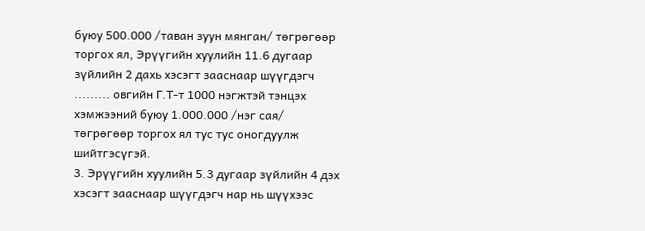буюу 500.000 /таван зуун мянган/ төгрөгөөр торгох ял, Эрүүгийн хуулийн 11.6 дугаар зүйлийн 2 дахь хэсэгт зааснаар шүүгдэгч ......... овгийн Г.Т-т 1000 нэгжтэй тэнцэх хэмжээний буюу 1.000.000 /нэг сая/ төгрөгөөр торгох ял тус тус оногдуулж шийтгэсүгэй.
3. Эрүүгийн хуулийн 5.3 дугаар зүйлийн 4 дэх хэсэгт зааснаар шүүгдэгч нар нь шүүхээс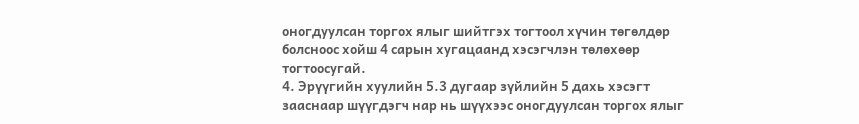оногдуулсан торгох ялыг шийтгэх тогтоол хүчин төгөлдөр болсноос хойш 4 сарын хугацаанд хэсэгчлэн төлөхөөр тогтоосугай.
4. Эрүүгийн хуулийн 5.3 дугаар зүйлийн 5 дахь хэсэгт зааснаар шүүгдэгч нар нь шүүхээс оногдуулсан торгох ялыг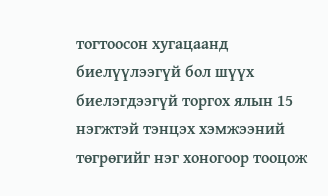тогтоосон хугацаанд биелүүлээгүй бол шүүх биелэгдээгүй торгох ялын 15 нэгжтэй тэнцэх хэмжээний төгрөгийг нэг хоногоор тооцож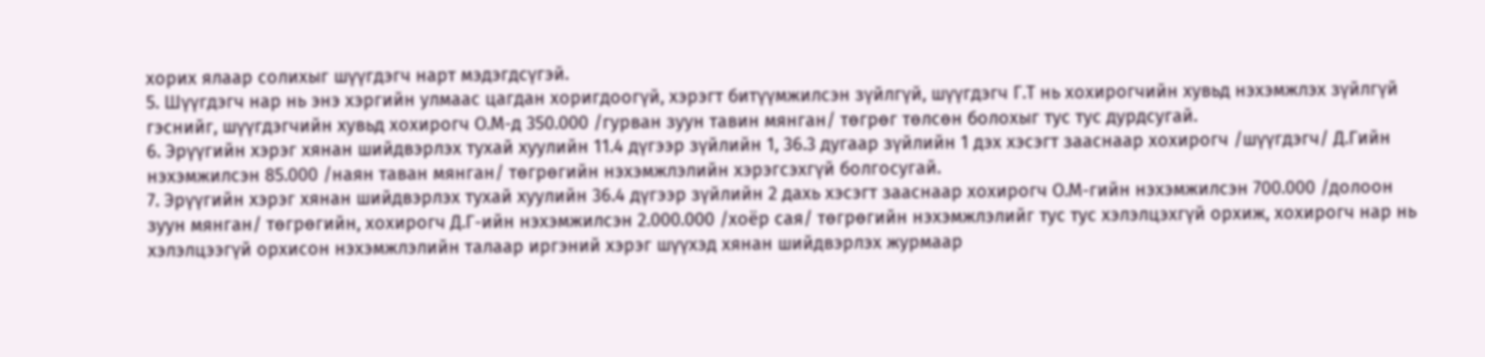хорих ялаар солихыг шүүгдэгч нарт мэдэгдсүгэй.
5. Шүүгдэгч нар нь энэ хэргийн улмаас цагдан хоригдоогүй, хэрэгт битүүмжилсэн зүйлгүй, шүүгдэгч Г.Т нь хохирогчийн хувьд нэхэмжлэх зүйлгүй гэснийг, шүүгдэгчийн хувьд хохирогч О.М-д 350.000 /гурван зуун тавин мянган/ төгрөг төлсөн болохыг тус тус дурдсугай.
6. Эрүүгийн хэрэг хянан шийдвэрлэх тухай хуулийн 11.4 дүгээр зүйлийн 1, 36.3 дугаар зүйлийн 1 дэх хэсэгт зааснаар хохирогч /шүүгдэгч/ Д.Гийн нэхэмжилсэн 85.000 /наян таван мянган/ төгрөгийн нэхэмжлэлийн хэрэгсэхгүй болгосугай.
7. Эрүүгийн хэрэг хянан шийдвэрлэх тухай хуулийн 36.4 дүгээр зүйлийн 2 дахь хэсэгт зааснаар хохирогч О.М-гийн нэхэмжилсэн 700.000 /долоон зуун мянган/ төгрөгийн, хохирогч Д.Г-ийн нэхэмжилсэн 2.000.000 /хоёр сая/ төгрөгийн нэхэмжлэлийг тус тус хэлэлцэхгүй орхиж, хохирогч нар нь хэлэлцээгүй орхисон нэхэмжлэлийн талаар иргэний хэрэг шүүхэд хянан шийдвэрлэх журмаар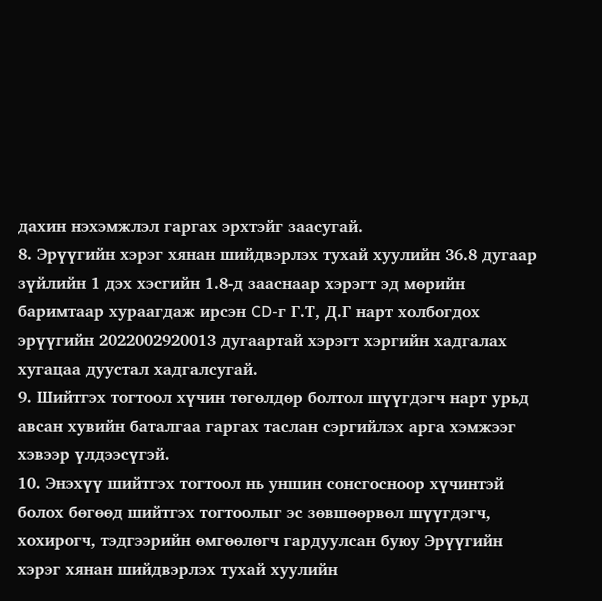дахин нэхэмжлэл гаргах эрхтэйг заасугай.
8. Эрүүгийн хэрэг хянан шийдвэрлэх тухай хуулийн 36.8 дугаар зүйлийн 1 дэх хэсгийн 1.8-д зааснаар хэрэгт эд мөрийн баримтаар хураагдаж ирсэн CD-г Г.Т, Д.Г нарт холбогдох эрүүгийн 2022002920013 дугаартай хэрэгт хэргийн хадгалах хугацаа дуустал хадгалсугай.
9. Шийтгэх тогтоол хүчин төгөлдөр болтол шүүгдэгч нарт урьд авсан хувийн баталгаа гаргах таслан сэргийлэх арга хэмжээг хэвээр үлдээсүгэй.
10. Энэхүү шийтгэх тогтоол нь уншин сонсгосноор хүчинтэй болох бөгөөд шийтгэх тогтоолыг эс зөвшөөрвөл шүүгдэгч, хохирогч, тэдгээрийн өмгөөлөгч гардуулсан буюу Эрүүгийн хэрэг хянан шийдвэрлэх тухай хуулийн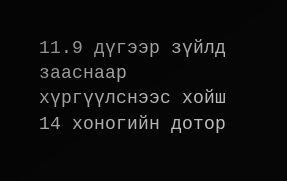11.9 дүгээр зүйлд зааснаар хүргүүлснээс хойш 14 хоногийн дотор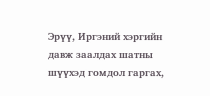Эрүү, Иргэний хэргийн давж заалдах шатны шүүхэд гомдол гаргах,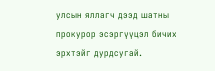улсын яллагч дээд шатны прокурор эсэргүүцэл бичих эрхтэйг дурдсугай.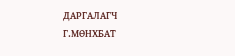ДАРГАЛАГЧ Г.МӨНХБАТ